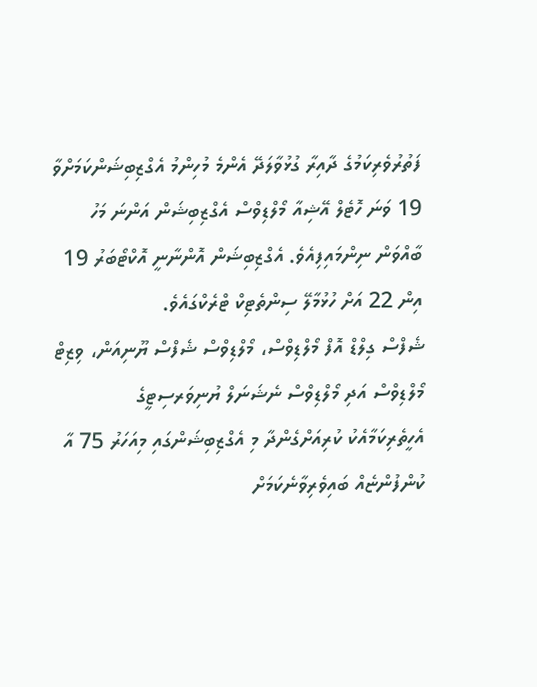ފަތުރުވެރިކަމުގެ ދާއިރާ ގުޅުވާލަދޭ އެންމެ މުހިންމު އެގްޒިބިޝަންކަމަށްވާ 19 ވަނަ ހޮޓެލް އޭޝިއާ މޯލްޑިވްސް އެގްޒިބިޝަން އަންނަ މަހު ބާއްވަން ނިންމައިފިއެވެ. އެގްޒިބިޝަން އޮންނާނީ އޮކްޓޯބަރު 19 އިން 22 އަށް ހުޅުމާލޭ ސިންތެޓިކް ޓްރެކްގައެވެ.
ޝެފްސް ގިލްޑް އޮފް މޯލްޑިވްސް، މޯލްޑިވްސް ޝެފްސް ޔޫނިއަން، ވިޒިޓް މޯލްޑިވްސް އަދި މޯލްޑިވްސް ނެޝަނަލް ޔުނިވަރސިޓީގެ އެހީތެރިކަމާއެކު ކުރިއަށްގެންދާ މި އެގްޒިބިޝަންގައި މިއަހަރު 75 އާ ކުންފުންޏެއް ބައިވެރިވާނެކަމަށް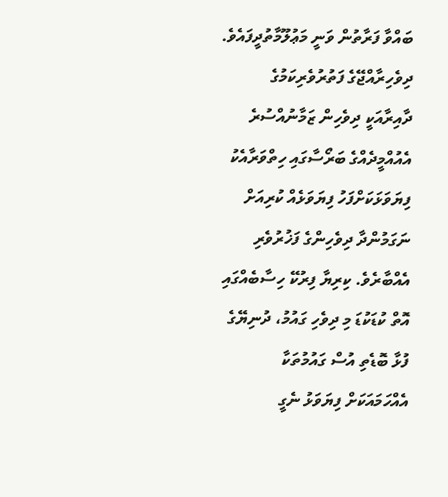ބައްވާ ފަރާތުން ވަނީ މަޢުލޫމާތުދީފައެވެ.
ދިވެހިރާއްޖޭގެ ފަތުރުވެރިކަމުގެ ދާއިރާއަކީ ދިވެހިން ޒަމާނުއްސުރެ އެއުއްމީދެއްގެ ބަރޯސާގައި ހިތްވަރާއެކު ފިޔަވަޅަކަށްފަހު ފިޔަވަޅެއް ކުރިއަށް ނަގަމުންދާ ދިވެހިންގެ ފަޚުރުވެރި އެއްބާރެވެ. ކިރިޔާ ފިރުކޭ ހިސާބެއްގައި އޮތް ކުޑަކުޑަ މި ދިވެހި ގައުމު، ދުނިޔޭގެ ފުޅާ ބޮޑެތި އުސް ގައުމުތަކާ އެއްހަމައަކަށް ފިޔަވަޅު ނެގީ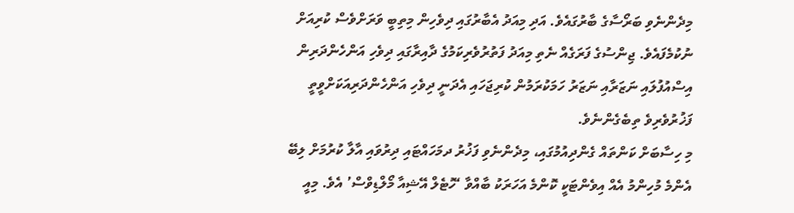މިދެންނެވި ބަރޯސާގެ ބާރުގައެވެ. އަދި މިއަދު އެބާރުގައި ދިވެހިން މިތިބީ ވަރަށްވެސް ކުރިއަށް ނުކުމެފައެވެ. ޖިންސުގެ ފަރަގެއް ނެތި މިއަދު ފަތުރުވެރިކަމުގެ ދާއިރާގައި ދިވެހި އަންހެންދަރިން އިސްއުފުލައި ނަޒަރާއި ނަޒަރު ހަމަކުރަމުން ކުރިޖަހައި އެދަނީ ދިވެހި އަންހެންދަރިއަކަށްވީތީ ފަޚުރުވެރިވެ ތިބެގެންނެވެ.
މި ހިސާބަށް ކަންތައް ގެންދިއުމުގައި، މިދެންނެވި ފަޚުރު ދމަހައްޓައި ދިރުވައި އާލާ ކުރުމަށް ލިބޭ އެންމެ މުހިންމު އެއް އިވެންޓަކީ ކޮންމެ އަހަރަކު ބާއްވާ ‘ހޮޓެލް އޭޝިއާ މޯލްޑިވްސް’ އެވެ. މިއީ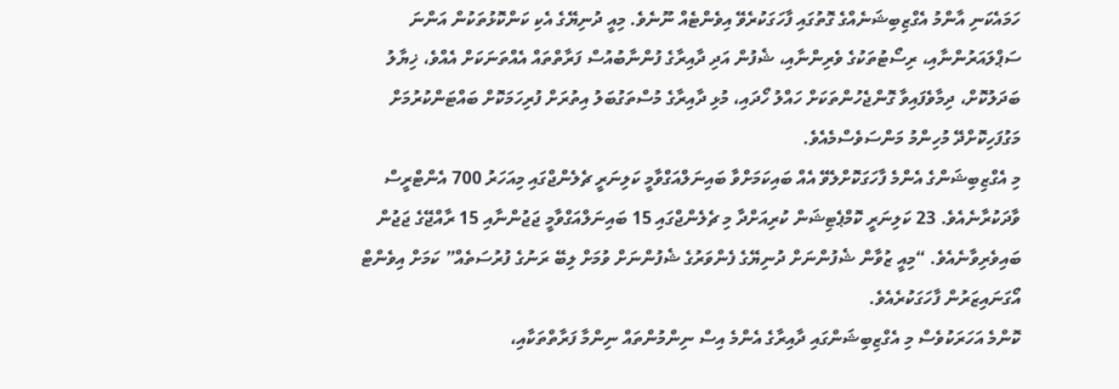ހަމައެކަނި އާންމު އެގްޒިބިޝަނެއްގެ ގޮތުގައި ފާހަގަކުރެވޭ އިވެންޓެއް ނޫނެވެ. މިއީ ދުނިޔޭގެ އެކި ކަންކޮޅުތަކުން އަންނަ ސަޕްލައަރުންނާއި، ރިސޯޓުތަކުގެ ވެރިންނާއި، ޝެފުން އަދި ދާއިރާގެ ފުންނާބުއުސް ފަރާތްތައް އެއްތަނަކަށް އެއްވެ، ޚިޔާލު ބަދަލުކޮށް، ދިމާވެފައިވާ ގޮންޖެހުންތަކަށް ހައްލު ހޯދައި، މުޅި ދާއިރާގެ މުސްތަގުބަލު އިތުރަށް ފުރިހަމަކޮށް ބައްޓަންކުރުމަށް މަގުފަހިކޮށްދޭ މުހިންމު މަންސަވެސްމެއެވެ.
މި އެގްޒިބިޝަންގެ އެންމެ ފާހަގަކޮށްލެވޭ އެއް ބައިކަމަށްވާ ބައިނަލްއަގްވާމީ ކަލިނަރީ ޗެލެންޖްގައި މިއަހަރު 700 އެންޓްރީސް ވާދަކުރާނެއެވެ. 23 ކަލިނަރީ ކޮމްޕެޓިޝަން ކުރިއަށްދާ މި ޗެލެންޖްގައި 15 ބައިނަލްއަގްވާމީ ޖަޖުންނާއި 15 ރާއްޖޭގެ ޖަޖުން ބައިވެރިވާނެއެވެ. “މިއީ ޒުވާން ޝެފުންނަށް ދުނިޔޭގެ ފެންވަރުގެ ޝެފުންނަށް ވުމަށް ލިބޭ ރަނުގެ ފުރުސަތެއް” ކަމަށް އިވެންޓް އޯގަނައިޒަރުން ފާހަގަކުރެއެވެ.
ކޮންމެ އަހަރަކުވެސް މި އެގްޒިބިޝަންގައި ދާއިރާގެ އެންމެ އިސް ނިންމުންތައް ނިންމާ ފަރާތްތަކާއި،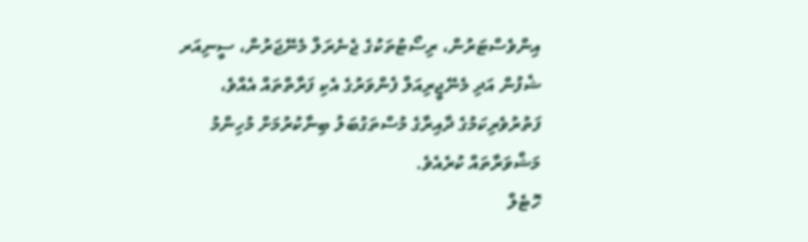އިންވެސްޓަރުން، ރިސޯޓުތަކުގެ ޖެނެރަލް މެނޭޖަރުން، ސީނިއަރ ޝެފުން އަދި މެނޭޖީރިއަލް ފެންވަރުގެ އެކި ފަރާތްތައް އެއްވެ، ފަތުރުވެރިކަމުގެ ދާއިރާގެ މުސްތަގުބަލު ބިނާކުރުމަށް މުހިންމު މަޝްވަރާތައް ކުރެއެވެ.
ހޮޓެލް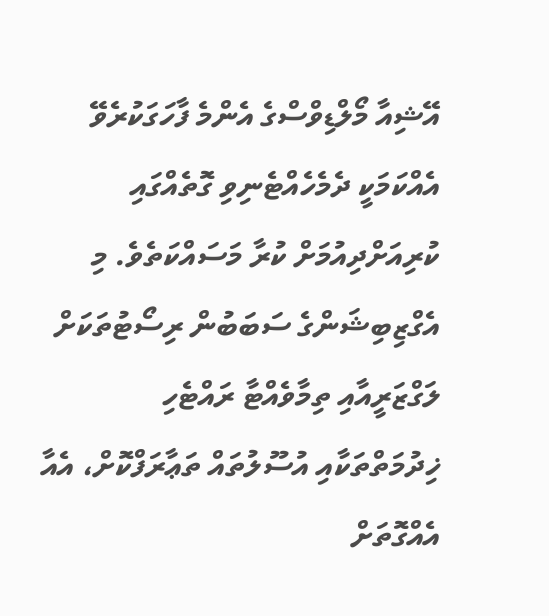އޭޝިއާ މޯލްޑިވްސްގެ އެންމެ ފާހަގަކުރެވޭ އެއްކަމަކީ ދެމެހެއްޓެނިވި ގޮތެއްގައި ކުރިއަށްދިއުމަށް ކުރާ މަސައްކަތެވެ. މި އެގްޒިބިޝަންގެ ސަބަބުން ރިސޯޓުތަކަށް ލަގްޒަރީއާއި ތިމާވެއްޓާ ރައްޓެހި ޚިދުމަތްތަކާއި އުސޫލުތައް ތަޢާރަފްކޮށް، އެއާ އެއްގޮތަށް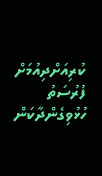ކުރިއަށްދިއުމަށް ފުރުސަތު ހުޅުވިގެންދާކަން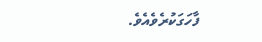ފާހަގަކުރެވެއެވެ.